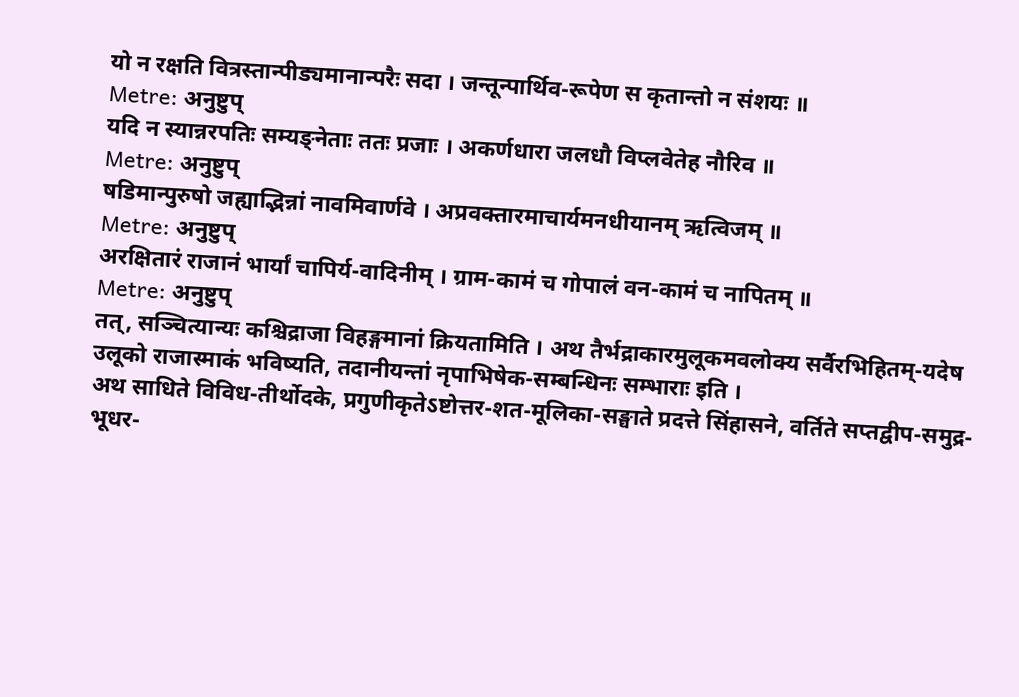यो न रक्षति वित्रस्तान्पीड्यमानान्परैः सदा । जन्तून्पार्थिव-रूपेण स कृतान्तो न संशयः ॥
Metre: अनुष्टुप्
यदि न स्यान्नरपतिः सम्यङ्नेताः ततः प्रजाः । अकर्णधारा जलधौ विप्लवेतेह नौरिव ॥
Metre: अनुष्टुप्
षडिमान्पुरुषो जह्याद्भिन्नां नावमिवार्णवे । अप्रवक्तारमाचार्यमनधीयानम् ऋत्विजम् ॥
Metre: अनुष्टुप्
अरक्षितारं राजानं भार्यां चापिर्य-वादिनीम् । ग्राम-कामं च गोपालं वन-कामं च नापितम् ॥
Metre: अनुष्टुप्
तत्, सञ्चित्यान्यः कश्चिद्राजा विहङ्गमानां क्रियतामिति । अथ तैर्भद्राकारमुलूकमवलोक्य सर्वैरभिहितम्-यदेष उलूको राजास्माकं भविष्यति, तदानीयन्तां नृपाभिषेक-सम्बन्धिनः सम्भाराः इति ।
अथ साधिते विविध-तीर्थोदके, प्रगुणीकृतेऽष्टोत्तर-शत-मूलिका-सङ्घाते प्रदत्ते सिंहासने, वर्तिते सप्तद्वीप-समुद्र-भूधर-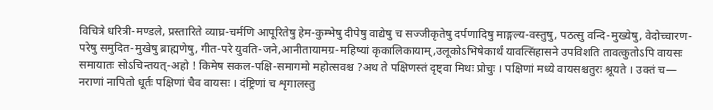विचित्रे धरित्री-मण्डले, प्रस्तारिते व्याघ्र-चर्मणि आपूरितेषु हेम-कुम्भेषु दीपेषु वाद्येषु च सज्जीकृतेषु दर्पणादिषु माङ्गल्य-वस्तुषु, पठत्सु वन्दि-मुख्येषु, वेदोच्चारण-परेषु समुदित-मुखेषु ब्राह्मणेषु, गीत-परे युवति-जने,आनीतायामग्र-महिष्यां कृकालिकायाम्,उलूकोऽभिषेकार्थं यावत्सिंहासने उपविशति तावत्कुतोऽपि वायसः समायातः सोऽचिन्तयत्-अहो ! किमेष सकल-पक्षि-समागमो महोत्सवश्च ?अथ ते पक्षिणस्तं दृष्ट्वा मिथः प्रोचुः । पक्षिणां मध्ये वायसश्चतुरः श्रूयते । उक्तं च—
नराणां नापितो धूर्तः पक्षिणां चैव वायसः । दंष्ट्रिणां च शृगालस्तु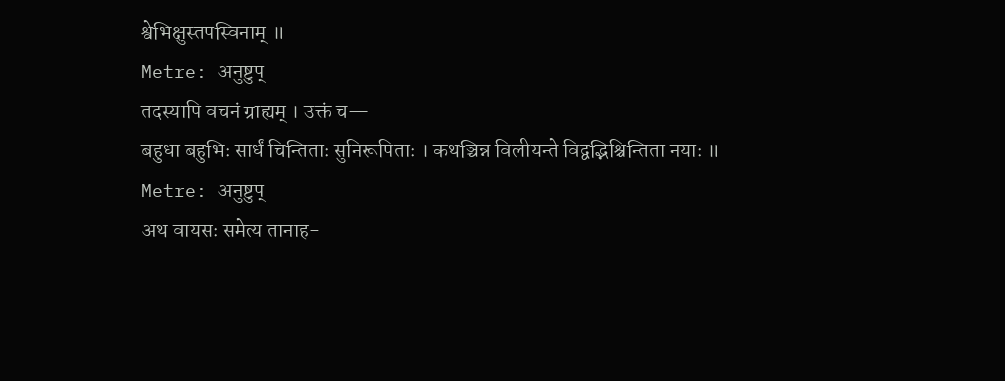श्वेभिक्षुस्तपस्विनाम् ॥
Metre: अनुष्टुप्
तदस्यापि वचनं ग्राह्यम् । उक्तं च—
बहुधा बहुभिः सार्धं चिन्तिताः सुनिरूपिताः । कथञ्चिन्न विलीयन्ते विद्वद्भिश्चिन्तिता नयाः ॥
Metre: अनुष्टुप्
अथ वायसः समेत्य तानाह-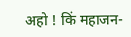अहो ! किं महाजन-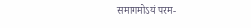समागमोऽयं परम-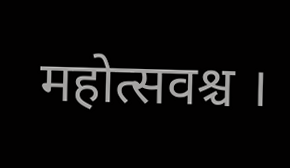महोत्सवश्च ।